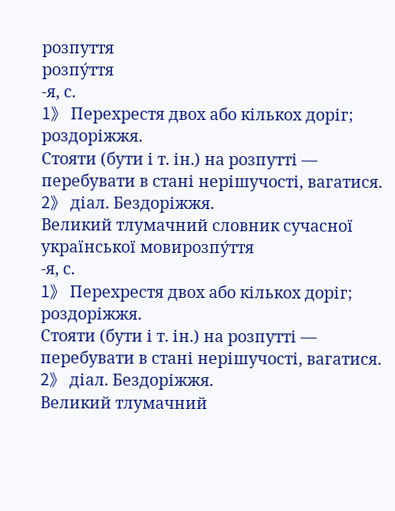розпуття
розпу́ття
-я, с.
1》 Перехрестя двох або кількох доріг; роздоріжжя.
Стояти (бути і т. ін.) на розпутті — перебувати в стані нерішучості, вагатися.
2》 діал. Бездоріжжя.
Великий тлумачний словник сучасної української мовирозпу́ття
-я, с.
1》 Перехрестя двох або кількох доріг; роздоріжжя.
Стояти (бути і т. ін.) на розпутті — перебувати в стані нерішучості, вагатися.
2》 діал. Бездоріжжя.
Великий тлумачний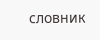словник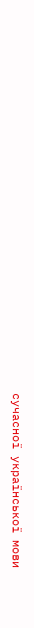сучасної української мови